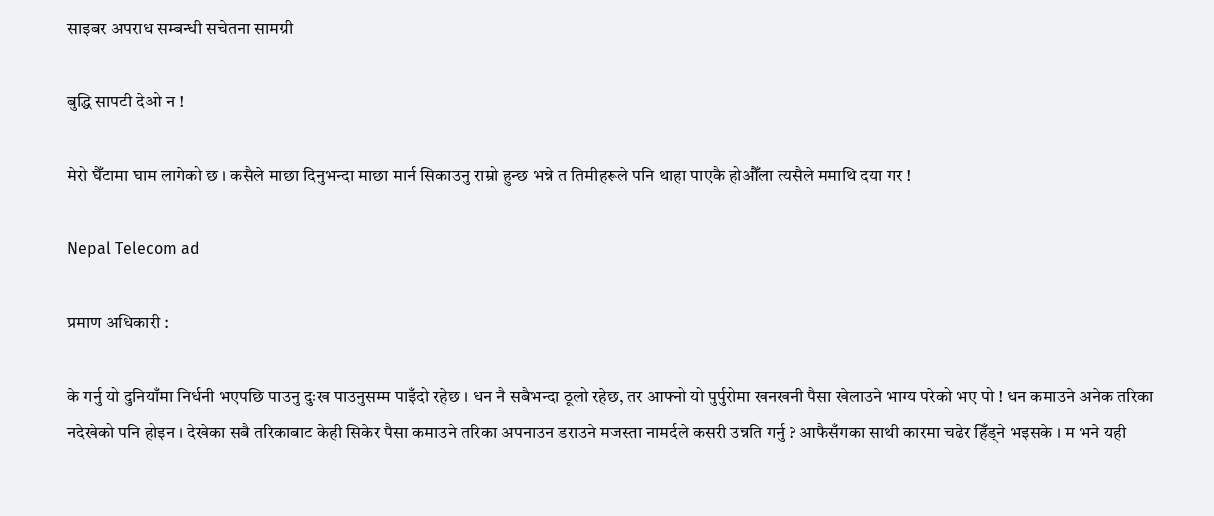साइबर अपराध सम्बन्धी सचेतना सामग्री

बुद्धि सापटी देओ न !

मेरो घैँटामा घाम लागेको छ । कसैले माछा दिनुभन्दा माछा मार्न सिकाउनु राम्रो हुन्छ भन्ने त तिमीहरूले पनि थाहा पाएकै होऔँला त्यसैले ममाथि दया गर !

Nepal Telecom ad

प्रमाण अधिकारी :

के गर्नु यो दुनियाँमा निर्धनी भएपछि पाउनु दुःख पाउनुसम्म पाइँदो रहेछ । धन नै सबैभन्दा ठूलो रहेछ, तर आफ्नो यो पुर्पुरोमा खनखनी पैसा खेलाउने भाग्य परेको भए पो ! धन कमाउने अनेक तरिका नदेखेको पनि होइन । देखेका सबै तरिकाबाट केही सिकेर पैसा कमाउने तरिका अपनाउन डराउने मजस्ता नामर्दले कसरी उन्नति गर्नु ? आफैसँगका साथी कारमा चढेर हिँड्ने भइसके । म भने यही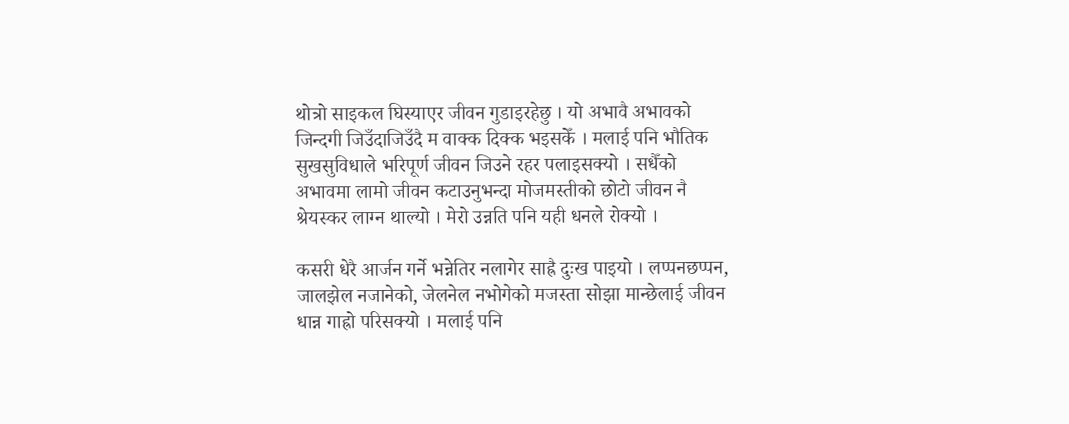थोत्रो साइकल घिस्याएर जीवन गुडाइरहेछु । यो अभावै अभावको जिन्दगी जिउँदाजिउँदै म वाक्क दिक्क भइसकेँ । मलाई पनि भौतिक सुखसुविधाले भरिपूर्ण जीवन जिउने रहर पलाइसक्यो । सधैँको अभावमा लामो जीवन कटाउनुभन्दा मोजमस्तीको छोटो जीवन नै श्रेयस्कर लाग्न थाल्यो । मेरो उन्नति पनि यही धनले रोक्यो ।

कसरी धेरै आर्जन गर्ने भन्नेतिर नलागेर साह्रै दुःख पाइयो । लप्पनछप्पन, जालझेल नजानेको, जेलनेल नभोगेको मजस्ता सोझा मान्छेलाई जीवन धान्न गाह्रो परिसक्यो । मलाई पनि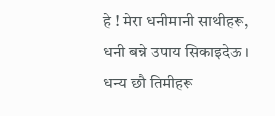हे ! मेरा धनीमानी साथीहरू, धनी बन्ने उपाय सिकाइदेऊ । धन्य छौ तिमीहरू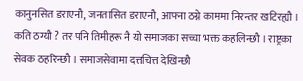कानुनसित डराएनौ, जनतासित डराएनौ, आफ्ना ठग्ने काममा निरन्तर खटिरह्यौ । कति ठग्यौ ? तर पनि तिमीहरू नै यो समाजका सच्चा भक्त कहलिन्छौ । राष्ट्रका सेवक ठहरिन्छौ । समाजसेवामा दत्तचित्त देखिन्छौ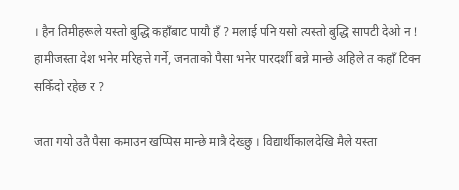। हैन तिमीहरूले यस्तो बुद्धि कहाँबाट पायौ हँ ? मलाई पनि यसो त्यस्तो बुद्धि सापटी देओ न ! हामीजस्ता देश भनेर मरिहत्ते गर्ने, जनताको पैसा भनेर पारदर्शी बन्ने मान्छे अहिले त कहाँ टिक्न सकिँदो रहेछ र ?

जता गयो उतै पैसा कमाउन खप्पिस मान्छे मात्रै देख्छु । विद्यार्थीकालदेखि मैले यस्ता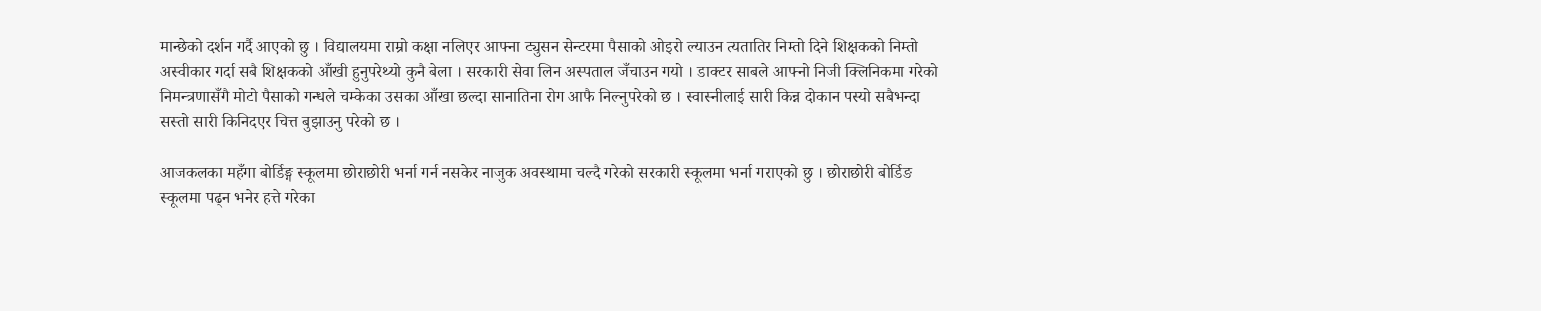मान्छेको दर्शन गर्दै आएको छु । विद्यालयमा राम्रो कक्षा नलिएर आफ्ना ट्युसन सेन्टरमा पैसाको ओइरो ल्याउन त्यतातिर निम्तो दिने शिक्षकको निम्तो अस्वीकार गर्दा सबै शिक्षकको आँखी हुनुपरेथ्यो कुनै बेला । सरकारी सेवा लिन अस्पताल जँचाउन गयो । डाक्टर साबले आफ्नो निजी क्लिनिकमा गरेको निमन्त्रणासँगै मोटो पैसाको गन्धले चम्केका उसका आँखा छल्दा सानातिना रोग आफै निल्नुपरेको छ । स्वास्नीलाई सारी किन्न दोकान पस्यो सबैभन्दा सस्तो सारी किनिदएर चित्त बुझाउनु परेको छ ।

आजकलका महँगा बोर्डिङ्ग स्कूलमा छोराछोरी भर्ना गर्न नसकेर नाजुक अवस्थामा चल्दै गरेको सरकारी स्कूलमा भर्ना गराएको छु । छोराछोरी बोर्डिङ स्कूलमा पढ्न भनेर हत्ते गरेका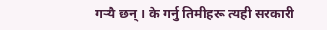गर्‍यै छन् । के गर्नु तिमीहरू त्यही सरकारी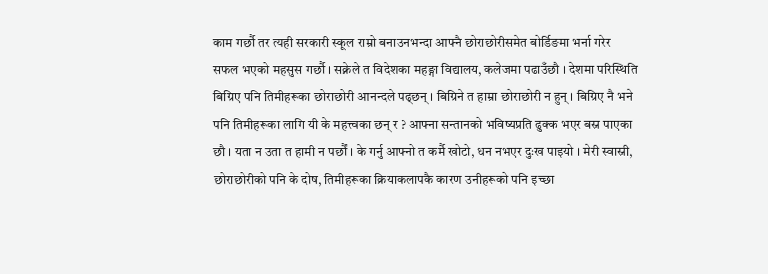काम गर्छौ तर त्यही सरकारी स्कूल राम्रो बनाउनभन्दा आफ्नै छोराछोरीसमेत बोर्डिङमा भर्ना गरेर सफल भएको महसुस गर्छौ । सक्नेले त विदेशका महङ्गा विद्यालय, कलेजमा पढाउँछौ । देशमा परिस्थिति बिग्रिए पनि तिमीहरूका छोराछोरी आनन्दले पढ्छन् । बिग्रिने त हाम्रा छोराछोरी न हुन् । बिग्रिए नै भने पनि तिमीहरूका लागि यी के महत्त्वका छन् र ? आफ्ना सन्तानको भविष्यप्रति ढुक्क भएर बस्न पाएका छौ । यता न उता त हामी न पर्छौं । के गर्नु आफ्नो त कर्मै खोटो, धन नभएर दुःख पाइयो । मेरी स्वास्नी, छोराछोरीको पनि के दोष, तिमीहरूका क्रियाकलापकै कारण उनीहरूको पनि इच्छा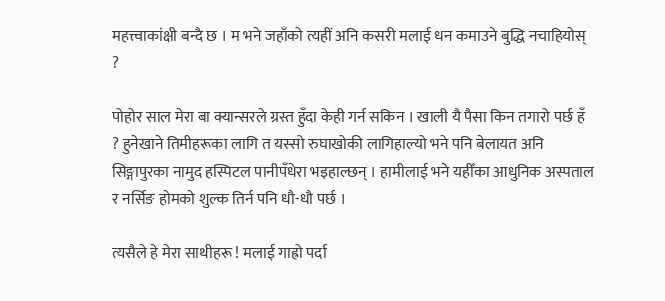महत्त्वाकांक्षी बन्दै छ । म भने जहाँको त्यहीं अनि कसरी मलाई धन कमाउने बुद्धि नचाहियोस् ?

पोहोर साल मेरा बा क्यान्सरले ग्रस्त हुँदा केही गर्न सकिन । खाली यै पैसा किन तगारो पर्छ हँ ? हुनेखाने तिमीहरूका लागि त यस्सो रुघाखोकी लागिहाल्यो भने पनि बेलायत अनि सिङ्गापुरका नामुद हस्पिटल पानीपँधेरा भइहाल्छन् । हामीलाई भने यहीँका आधुनिक अस्पताल र नर्सिङ होमको शुल्क तिर्न पनि धौ-धौ पर्छ ।

त्यसैले हे मेरा साथीहरू ! मलाई गाह्रो पर्दा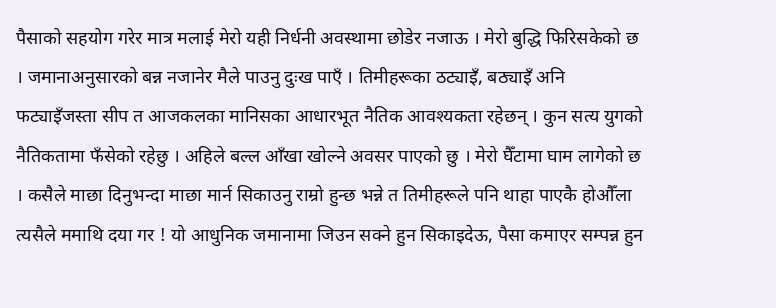पैसाको सहयोग गरेर मात्र मलाई मेरो यही निर्धनी अवस्थामा छोडेर नजाऊ । मेरो बुद्धि फिरिसकेको छ । जमानाअनुसारको बन्न नजानेर मैले पाउनु दुःख पाएँ । तिमीहरूका ठट्याइँ, बठ्याइँ अनि फट्याइँजस्ता सीप त आजकलका मानिसका आधारभूत नैतिक आवश्यकता रहेछन् । कुन सत्य युगको नैतिकतामा फँसेको रहेछु । अहिले बल्ल आँखा खोल्ने अवसर पाएको छु । मेरो घैँटामा घाम लागेको छ । कसैले माछा दिनुभन्दा माछा मार्न सिकाउनु राम्रो हुन्छ भन्ने त तिमीहरूले पनि थाहा पाएकै होऔँला त्यसैले ममाथि दया गर ! यो आधुनिक जमानामा जिउन सक्ने हुन सिकाइदेऊ, पैसा कमाएर सम्पन्न हुन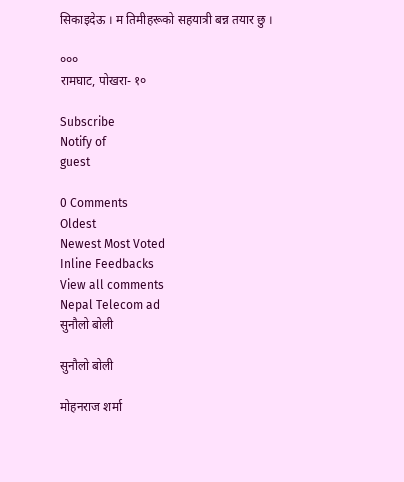सिकाइदेऊ । म तिमीहरूको सहयात्री बन्न तयार छु ।

०००
रामघाट, पोखरा- १०

Subscribe
Notify of
guest

0 Comments
Oldest
Newest Most Voted
Inline Feedbacks
View all comments
Nepal Telecom ad
सुनौलो बोली

सुनौलो बोली

मोहनराज शर्मा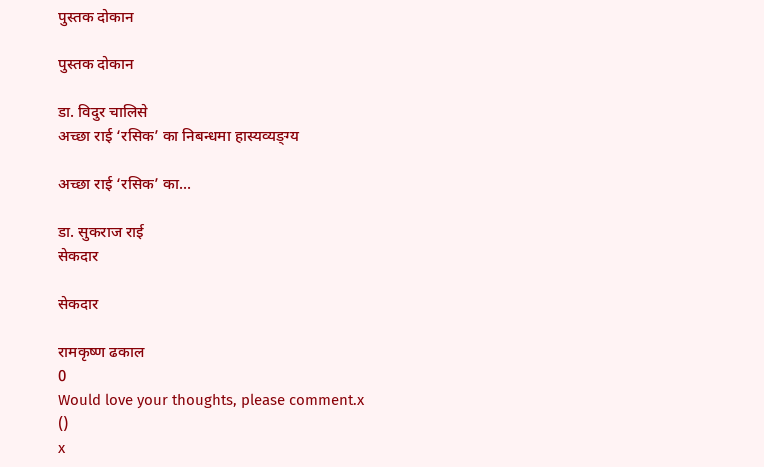पुस्तक दोकान

पुस्तक दोकान

डा. विदुर चालिसे
अच्छा राई ‘रसिक’ का निबन्धमा हास्यव्यङ्ग्य

अच्छा राई ‘रसिक’ का...

डा. सुकराज राई
सेकदार

सेकदार

रामकृष्ण ढकाल
0
Would love your thoughts, please comment.x
()
x